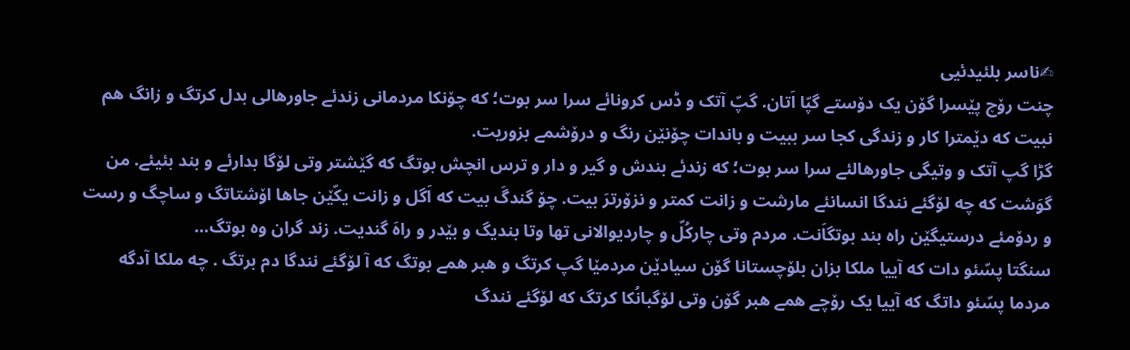✍ناسر بلئیدئیی
چنت رۆچ پێسرا گۆن یک دۆستے گپّا اَتان. گپّ آتک و ڈس کرونائے سرا سر بوت؛ که چۆنکا مردمانی زندئے جاورهالی بدل کرتگ و زانگ هم نبیت که دێمترا کار و زندگی کجا سر ببیت و باندات چۆنێن رنگ و درۆشمے بزوریت.
گڑا گپ آتک و وتیگی جاورهالئے سرا سر بوت؛ که زندئے بندش و گیر و دار و ترس انچش بوتگ که گێشتر وتی لۆگا بدارئے و بند بئیئے. من گوَشت که چه لۆگئے نندگا انسانئے مارشت و زانت کمتر و نزۆرترَ بیت. چۆ گندگَ بیت که اَگل و زانت یکّێن جاها اۆشتاتگ و ساچگ و رست و ردۆمئے درستیگێن راه بند بوتگاَنت. مردم وتی چارکُلّ و چاردیوالانی تها وتا بندیگ و بێدر و راهَ گندیت. زند گران وه بوتگ…
سنگتا پسّئو دات که آییا ملکا بزان بلۆچستانا گۆن سیادێن مردمێا گپ کرتگ و هبر همے بوتگ که آ لۆگئے نندگا دم برتگ . چه ملکا آدگه مردما پسّئو داتگ که آییا یک رۆچے همے هبر گۆن وتی لۆگبانُکا کرتگ که لۆگئے نندگ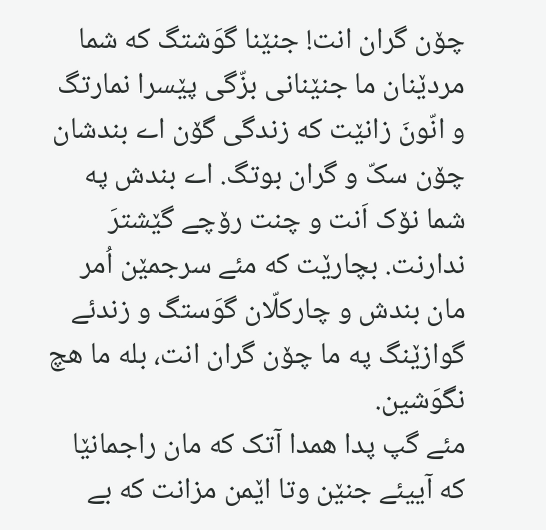چۆن گران انت! جنێنا گوَشتگ که شما مردێنان ما جنێنانی بزّگی پێسرا نمارتگ و انّونَ زانێت که زندگی گۆن اے بندشان چۆن سکّ و گران بوتگ. اے بندش په شما نۆک اَنت و چنت رۆچے گێشترَ ندارنت. بچارێت که مئے سرجمێن اُمر مان بندش و چارکلّان گوَستگ و زندئے گوازێنگ په ما چۆن گران انت، بله ما هچ نگوَشین.
مئے گپ پدا همدا آتک که مان راجمانێا که آییئے جنێن وتا اێمن مزانت که بے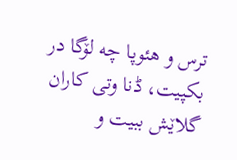ترس و هئوپا چه لۆگا در بکپیت، ڈنا وتی کاران گلاێش ببیت و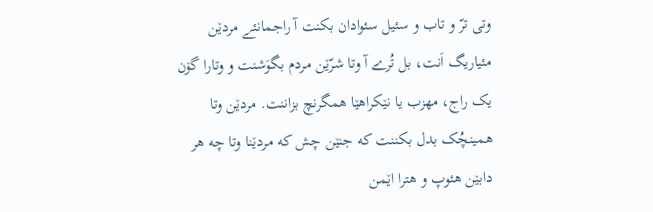وتی ترّ و تاب و سئیل سئوادان بکنت آ راجمانئے مردێن مئیاریگ اَنت، بل تُرے آ وتا شرّێن مردم بگوَشنت و وتارا گۆن یک راج، مهزب یا نێکراهێا همگرنچ بزاننت. مردێن وتا همینچُک بدل بکننت که جنێن چش که مردێنا وتا چه هر دابێن هئوپ و هترا اێمن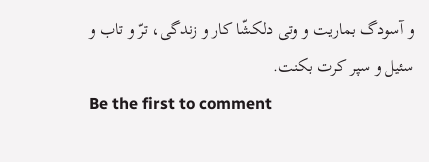و آسودگ بماریت و وتی دلکشّا کار و زندگی، ترّ و تاب و سئیل و سپر کرت بکنت.
Be the first to comment